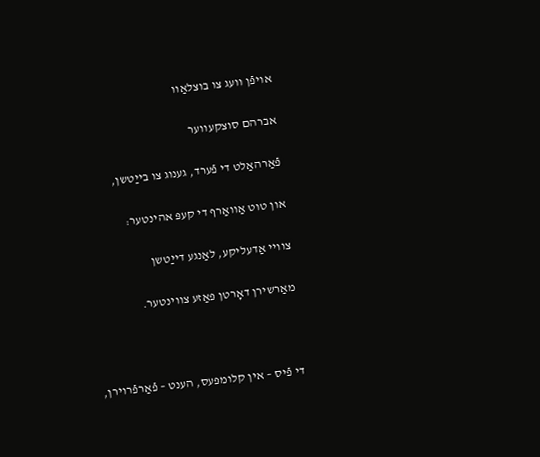אויפֿן וועג צו בוצלאַוו

אברהם סוצקעווער

פֿאַרהאַלט די פֿערד, גענוג צו בייַטשן,

און טוט אַוואַרף די קעפּ אהינטער:

צוויי אַדעליקע, לאַנגע דייַטשן

מאַרשירן דאָרטן פּאַזע צווינטער.



די פֿיס – אין קלומפּעס, הענט – פֿאַרפֿרוירן,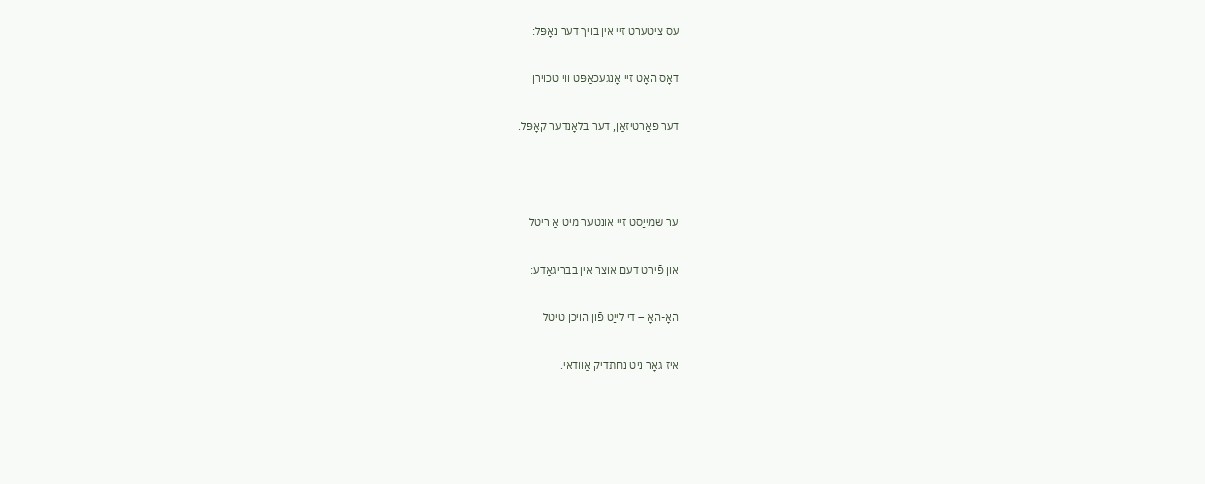עס ציטערט זיי אין בויך דער נאָפּל:

דאָס האָט זיי אָנגעכאַפּט ווי טכוירן

דער פאַרטיזאַן, דער בלאָנדער קאָפּל.



ער שמייַסט זיי אונטער מיט אַ ריטל

און פֿירט דעם אוצר אין בבריגאַדע:

האָ-האָ – די לייַט פֿון הויכן טיטל

איז גאָר ניט נחתדיק אַוודאי.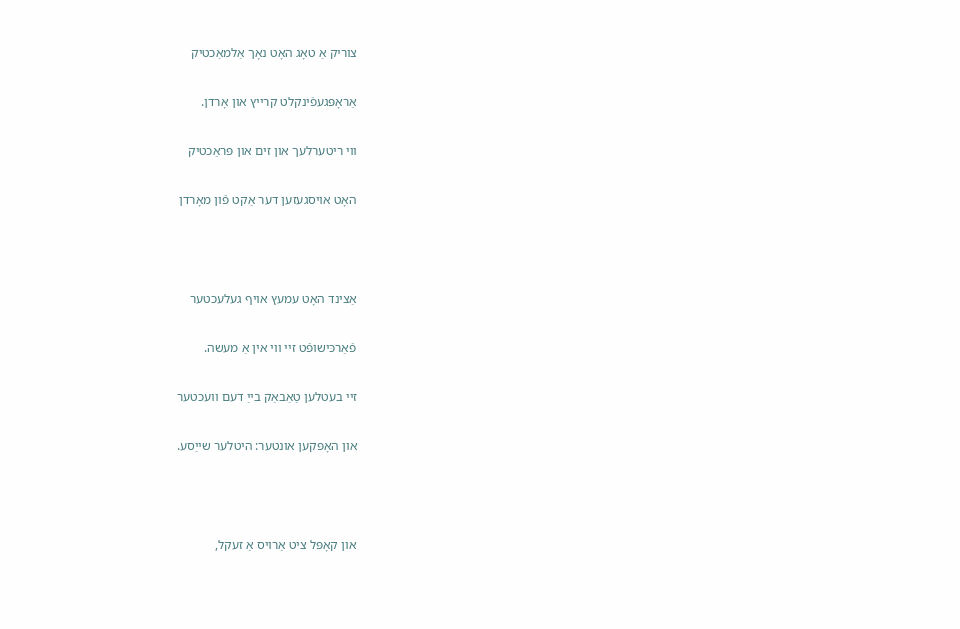צוריק אַ טאָג האָט נאָך אַלמאַכטיק

אַראָפּגעפֿינקלט קרייץ און אָרדן.

ווי ריטערלעך און זים און פּראַכטיק

האָט אויסגעזען דער אַקט פֿון מאָרדן



אַצינד האָט עמעץ אויף געלעכטער

פֿאַרכּישופֿט זיי ווי אין אַ מעשה.

זיי בעטלען טַאַבאַק בייַ דעם וועכטער

און האָפּקען אונטער: היטלער שייַסע.



און קאָפּל ציט אַרויס אַ זעקל,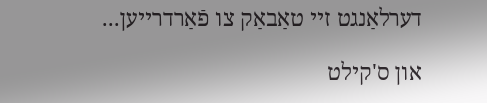דערלאַנגט זיי טאַבאַק צו פֿאַרדרייען...

און ס'קילט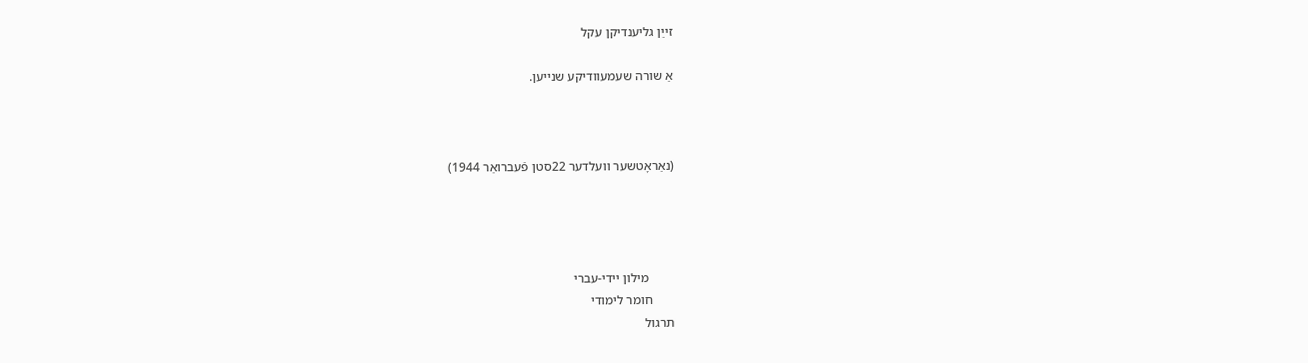זייַן גליענדיקן עקל

אַ שורה שעמעוודיקע שנייען.



(נאַראָטשער וועלדער 22סטן פֿעברואַר 1944)




        מילון יידי-עברי
       חומר לימודי
תרגול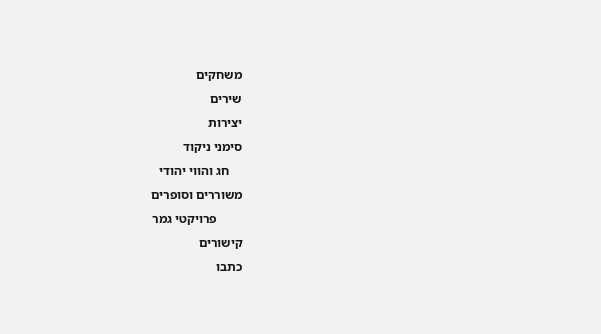משחקים
שירים
יצירות
סימני ניקוד
    חג והווי יהודי
משוררים וסופרים
        פרויקטי גמר
קישורים
כתבו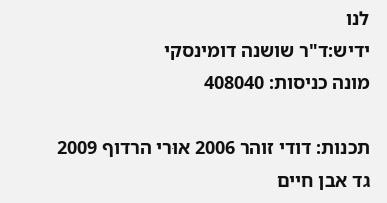לנו
ידיש:ד"ר שושנה דומינסקי
מונה כניסות: 408040

תכנות: דודי זוהר 2006 אוּרי הרדוף 2009 גד אבן חיים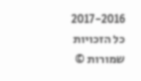2017-2016
כל הזכויות שמורות ©